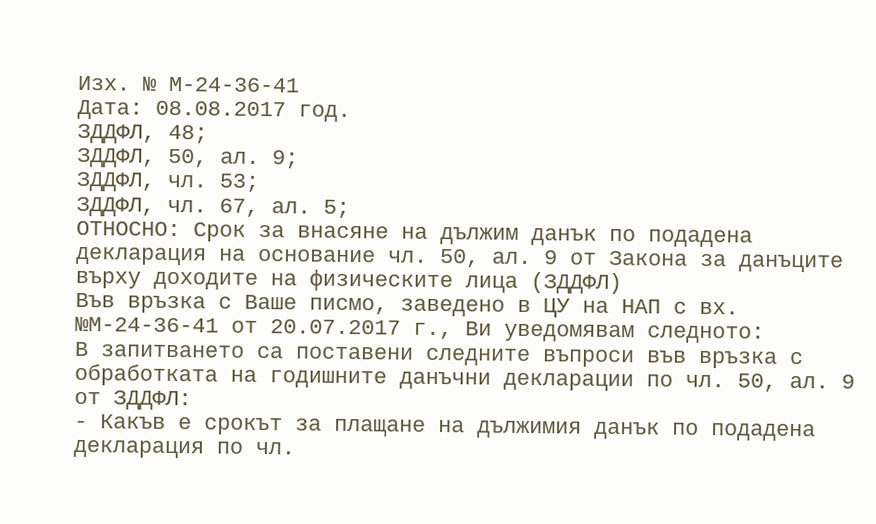Изх. № М-24-36-41
Дата: 08.08.2017 год.
ЗДДФЛ, 48;
ЗДДФЛ, 50, ал. 9;
ЗДДФЛ, чл. 53;
ЗДДФЛ, чл. 67, ал. 5;
ОТНОСНО: Срок за внасяне на дължим данък по подадена декларация на основание чл. 50, ал. 9 от Закона за данъците върху доходите на физическите лица (ЗДДФЛ)
Във връзка с Ваше писмо, заведено в ЦУ на НАП с вх. №М-24-36-41 от 20.07.2017 г., Ви уведомявам следното:
В запитването са поставени следните въпроси във връзка с обработката на годишните данъчни декларации по чл. 50, ал. 9 от ЗДДФЛ:
- Какъв е срокът за плащане на дължимия данък по подадена декларация по чл.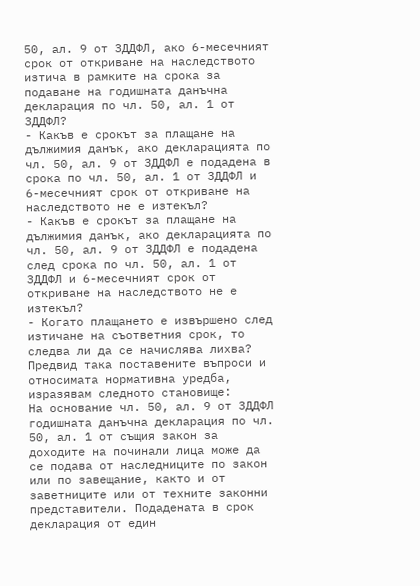50, ал. 9 от ЗДДФЛ, ако 6-месечният срок от откриване на наследството изтича в рамките на срока за подаване на годишната данъчна декларация по чл. 50, ал. 1 от ЗДДФЛ?
- Какъв е срокът за плащане на дължимия данък, ако декларацията по чл. 50, ал. 9 от ЗДДФЛ е подадена в срока по чл. 50, ал. 1 от ЗДДФЛ и 6-месечният срок от откриване на наследството не е изтекъл?
- Какъв е срокът за плащане на дължимия данък, ако декларацията по чл. 50, ал. 9 от ЗДДФЛ е подадена след срока по чл. 50, ал. 1 от ЗДДФЛ и 6-месечният срок от откриване на наследството не е изтекъл?
- Когато плащането е извършено след изтичане на съответния срок, то следва ли да се начислява лихва?
Предвид така поставените въпроси и относимата нормативна уредба, изразявам следното становище:
На основание чл. 50, ал. 9 от ЗДДФЛ годишната данъчна декларация по чл. 50, ал. 1 от същия закон за доходите на починали лица може да се подава от наследниците по закон или по завещание, както и от заветниците или от техните законни представители. Подадената в срок декларация от един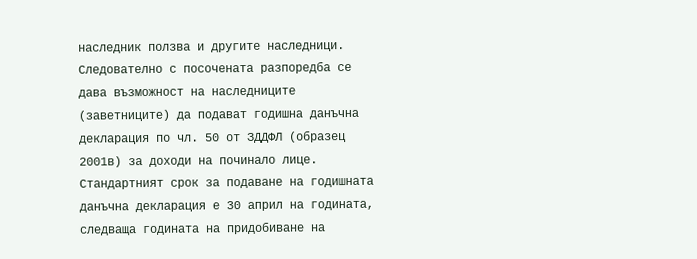наследник ползва и другите наследници. Следователно с посочената разпоредба се дава възможност на наследниците (заветниците) да подават годишна данъчна декларация по чл. 50 от ЗДДФЛ (образец 2001в) за доходи на починало лице. Стандартният срок за подаване на годишната данъчна декларация е 30 април на годината, следваща годината на придобиване на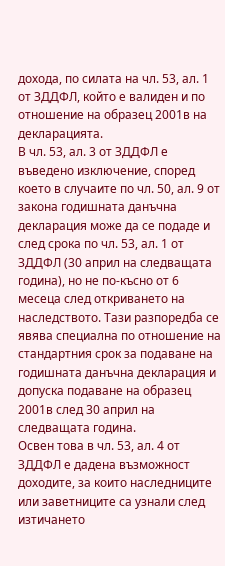дохода, по силата на чл. 53, ал. 1 от ЗДДФЛ, който е валиден и по отношение на образец 2001в на декларацията.
В чл. 53, ал. 3 от ЗДДФЛ е въведено изключение, според което в случаите по чл. 50, ал. 9 от закона годишната данъчна декларация може да се подаде и след срока по чл. 53, ал. 1 от ЗДДФЛ (30 април на следващата година), но не по-късно от 6 месеца след откриването на наследството. Тази разпоредба се явява специална по отношение на стандартния срок за подаване на годишната данъчна декларация и допуска подаване на образец 2001в след 30 април на следващата година.
Освен това в чл. 53, ал. 4 от ЗДДФЛ е дадена възможност доходите, за които наследниците или заветниците са узнали след изтичането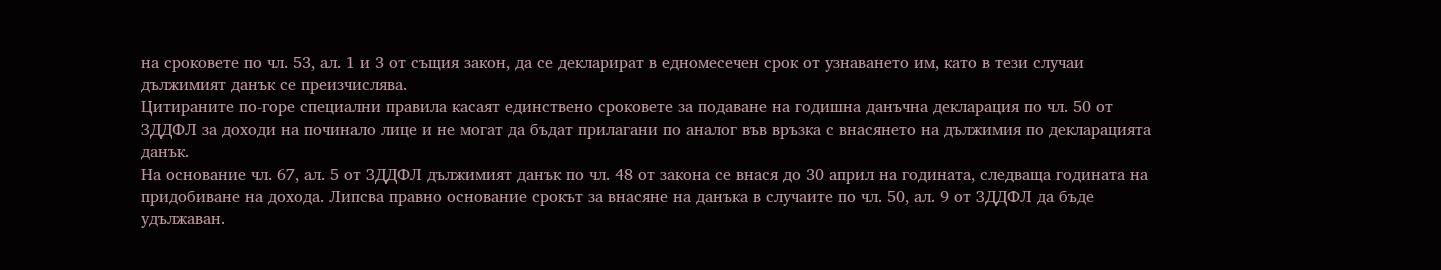на сроковете по чл. 53, ал. 1 и 3 от същия закон, да се декларират в едномесечен срок от узнаването им, като в тези случаи дължимият данък се преизчислява.
Цитираните по-горе специални правила касаят единствено сроковете за подаване на годишна данъчна декларация по чл. 50 от ЗДДФЛ за доходи на починало лице и не могат да бъдат прилагани по аналог във връзка с внасянето на дължимия по декларацията данък.
На основание чл. 67, ал. 5 от ЗДДФЛ дължимият данък по чл. 48 от закона се внася до 30 април на годината, следваща годината на придобиване на дохода. Липсва правно основание срокът за внасяне на данъка в случаите по чл. 50, ал. 9 от ЗДДФЛ да бъде удължаван.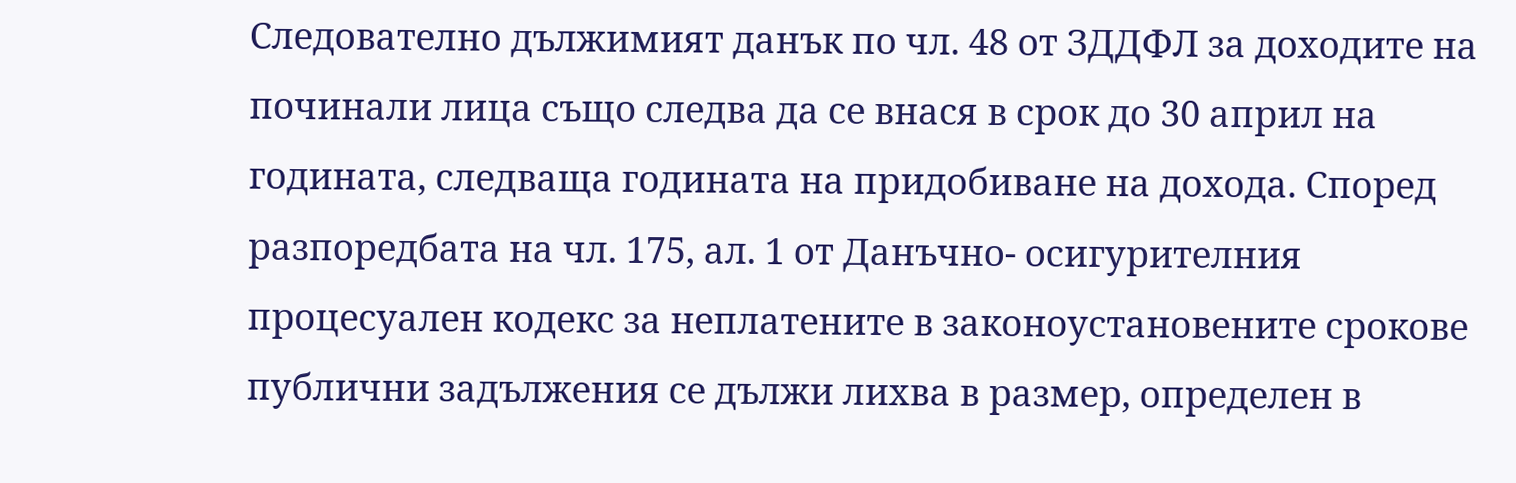Следователно дължимият данък по чл. 48 от ЗДДФЛ за доходите на починали лица също следва да се внася в срок до 30 април на годината, следваща годината на придобиване на дохода. Според разпоредбата на чл. 175, ал. 1 от Данъчно- осигурителния процесуален кодекс за неплатените в законоустановените срокове публични задължения се дължи лихва в размер, определен в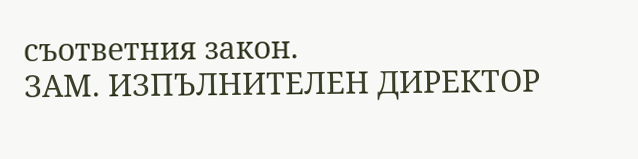съответния закон.
ЗАМ. ИЗПЪЛНИТЕЛЕН ДИРЕКТОР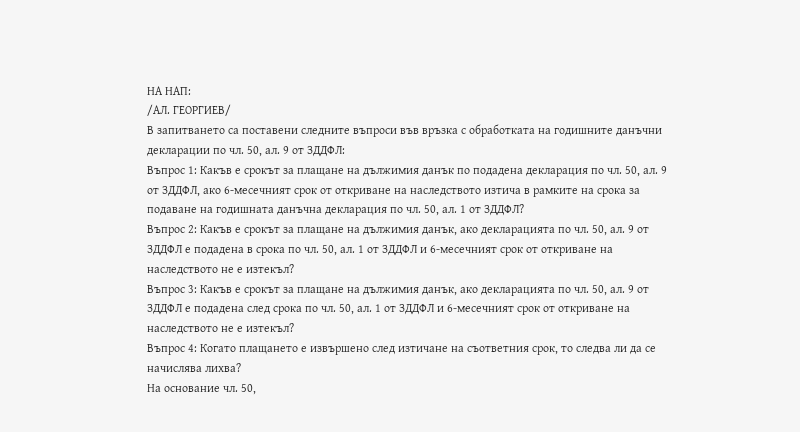НА НАП:
/АЛ. ГЕОРГИЕВ/
В запитването са поставени следните въпроси във връзка с обработката на годишните данъчни декларации по чл. 50, ал. 9 от ЗДДФЛ:
Въпрос 1: Какъв е срокът за плащане на дължимия данък по подадена декларация по чл. 50, ал. 9 от ЗДДФЛ, ако 6-месечният срок от откриване на наследството изтича в рамките на срока за подаване на годишната данъчна декларация по чл. 50, ал. 1 от ЗДДФЛ?
Въпрос 2: Какъв е срокът за плащане на дължимия данък, ако декларацията по чл. 50, ал. 9 от ЗДДФЛ е подадена в срока по чл. 50, ал. 1 от ЗДДФЛ и 6-месечният срок от откриване на наследството не е изтекъл?
Въпрос 3: Какъв е срокът за плащане на дължимия данък, ако декларацията по чл. 50, ал. 9 от ЗДДФЛ е подадена след срока по чл. 50, ал. 1 от ЗДДФЛ и 6-месечният срок от откриване на наследството не е изтекъл?
Въпрос 4: Когато плащането е извършено след изтичане на съответния срок, то следва ли да се начислява лихва?
На основание чл. 50,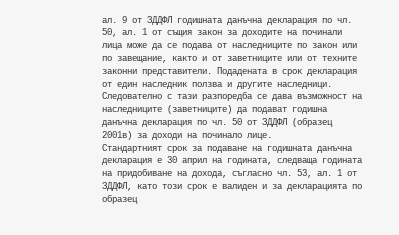ал. 9 от ЗДДФЛ годишната данъчна декларация по чл. 50, ал. 1 от същия закон за доходите на починали лица може да се подава от наследниците по закон или по завещание, както и от заветниците или от техните законни представители. Подадената в срок декларация от един наследник ползва и другите наследници.
Следователно с тази разпоредба се дава възможност на наследниците (заветниците) да подават годишна данъчна декларация по чл. 50 от ЗДДФЛ (образец 2001в) за доходи на починало лице.
Стандартният срок за подаване на годишната данъчна декларация е 30 април на годината, следваща годината на придобиване на дохода, съгласно чл. 53, ал. 1 от ЗДДФЛ, като този срок е валиден и за декларацията по образец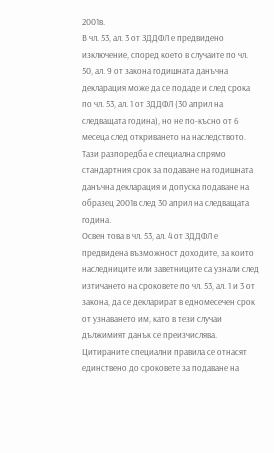2001в.
В чл. 53, ал. 3 от ЗДДФЛ е предвидено изключение, според което в случаите по чл. 50, ал. 9 от закона годишната данъчна декларация може да се подаде и след срока по чл. 53, ал. 1 от ЗДДФЛ (30 април на следващата година), но не по-късно от 6 месеца след откриването на наследството. Тази разпоредба е специална спрямо стандартния срок за подаване на годишната данъчна декларация и допуска подаване на образец 2001в след 30 април на следващата година.
Освен това в чл. 53, ал. 4 от ЗДДФЛ е предвидена възможност доходите, за които наследниците или заветниците са узнали след изтичането на сроковете по чл. 53, ал. 1 и 3 от закона, да се декларират в едномесечен срок от узнаването им, като в тези случаи дължимият данък се преизчислява.
Цитираните специални правила се отнасят единствено до сроковете за подаване на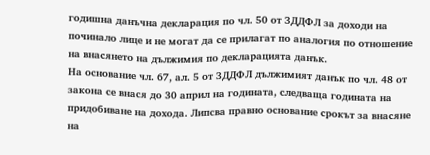годишна данъчна декларация по чл. 50 от ЗДДФЛ за доходи на починало лице и не могат да се прилагат по аналогия по отношение на внасянето на дължимия по декларацията данък.
На основание чл. 67, ал. 5 от ЗДДФЛ дължимият данък по чл. 48 от закона се внася до 30 април на годината, следваща годината на придобиване на дохода. Липсва правно основание срокът за внасяне на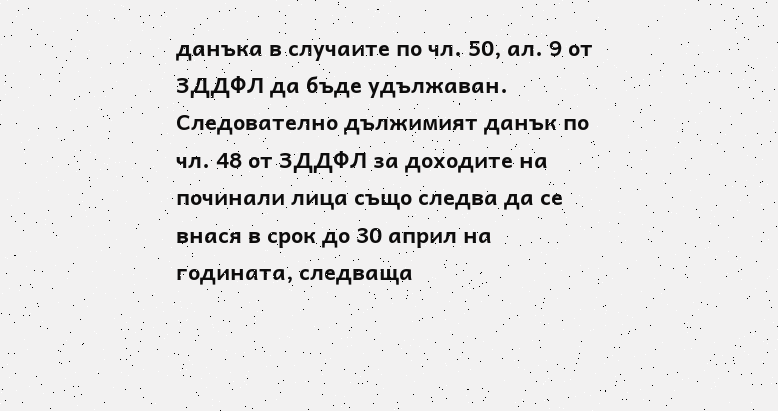данъка в случаите по чл. 50, ал. 9 от ЗДДФЛ да бъде удължаван.
Следователно дължимият данък по чл. 48 от ЗДДФЛ за доходите на починали лица също следва да се внася в срок до 30 април на годината, следваща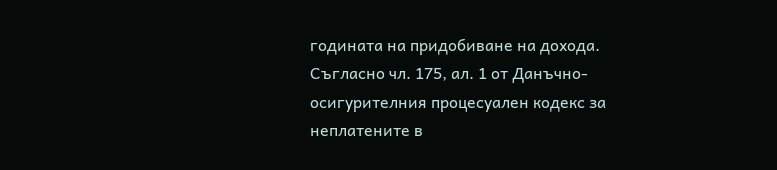годината на придобиване на дохода.
Съгласно чл. 175, ал. 1 от Данъчно-осигурителния процесуален кодекс за неплатените в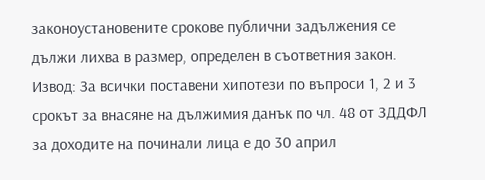законоустановените срокове публични задължения се дължи лихва в размер, определен в съответния закон.
Извод: За всички поставени хипотези по въпроси 1, 2 и 3 срокът за внасяне на дължимия данък по чл. 48 от ЗДДФЛ за доходите на починали лица е до 30 април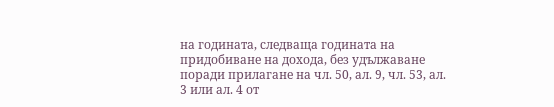на годината, следваща годината на придобиване на дохода, без удължаване поради прилагане на чл. 50, ал. 9, чл. 53, ал. 3 или ал. 4 от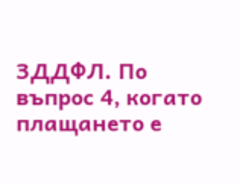ЗДДФЛ. По въпрос 4, когато плащането е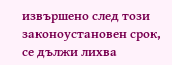извършено след този законоустановен срок, се дължи лихва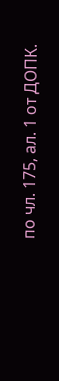по чл. 175, ал. 1 от ДОПК.